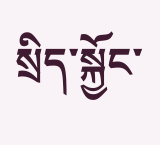སྲིད་སྐྱོང་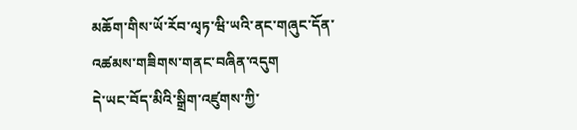མཆོག་གིས་ཡོ་རོབ་ལྭཏ་ཝི་ཡའི་ནང་གཞུང་དོན་འཚམས་གཟིགས་གནང་བཞིན་འདུག
དེ་ཡང་བོད་མིའི་སྒྲིག་འཛུགས་ཀྱི་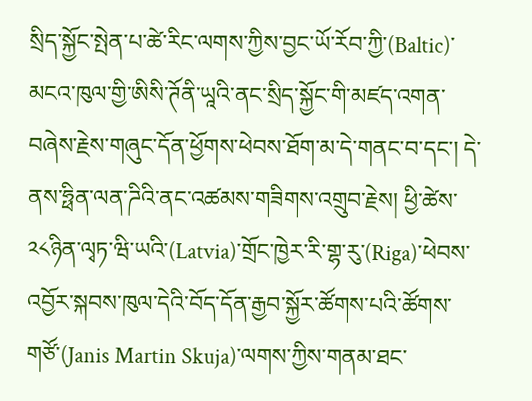སྲིད་སྐྱོང་སྤེན་པ་ཚེ་རིང་ལགས་ཀྱིས་བྱང་ཡོ་རོབ་ཀྱི་(Baltic)་མངའ་ཁུལ་གྱི་ཨིསི་ཊོནི་ཡཱའི་ནང་སྲིད་སྐྱོང་གི་མཛད་འགན་བཞེས་རྗེས་གཞུང་དོན་ཕྱོགས་ཕེབས་ཐོག་མ་དེ་གནང་བ་དང་། དེ་ནས་ཧྥིན་ལན་ཌིའི་ནང་འཚམས་གཟིགས་འགྲུབ་རྗེས། ཕྱི་ཚེས་༢༨ཉིན་ལྭཏ་ཝི་ཡའི་(Latvia)་གྲོང་ཁྱེར་རི་གྷ་རུ་(Riga)་ཕེབས་འབྱོར་སྐབས་ཁུལ་དེའི་བོད་དོན་རྒྱབ་སྐྱོར་ཚོགས་པའི་ཚོགས་གཙོ་(Janis Martin Skuja)་ལགས་ཀྱིས་གནམ་ཐང་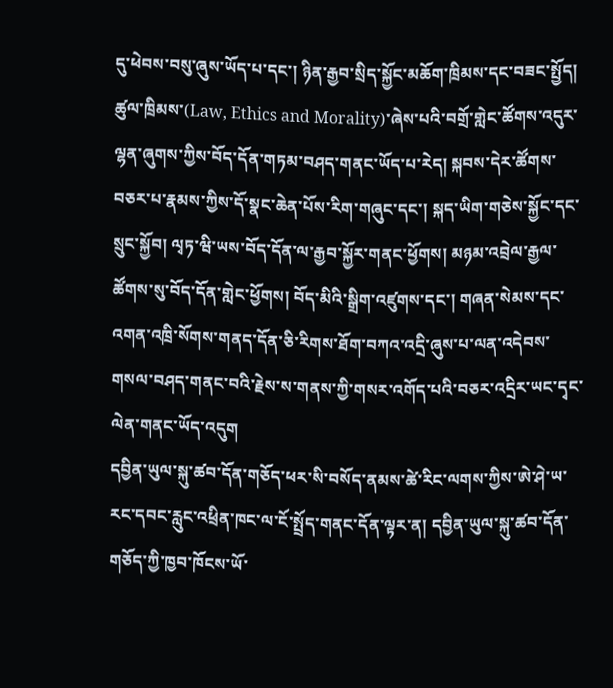དུ་ཕེབས་བསུ་ཞུས་ཡོད་པ་དང་། ཉིན་རྒྱབ་སྲིད་སྐྱོང་མཆོག་ཁྲིམས་དང་བཟང་སྤྱོད། ཚུལ་ཁྲིམས་(Law, Ethics and Morality)་ཞེས་པའི་བགྲོ་གླེང་ཚོགས་འདུར་ལྷན་ཞུགས་ཀྱིས་བོད་དོན་གཏམ་བཤད་གནང་ཡོད་པ་རེད། སྐབས་དེར་ཚོགས་བཅར་པ་རྣམས་ཀྱིས་དོ་སྣང་ཆེན་པོས་རིག་གཞུང་དང་། སྐད་ཡིག་གཅེས་སྐྱོང་དང་སྲུང་སྐྱོབ། ལྭཏ་ཝི་ཡས་བོད་དོན་ལ་རྒྱབ་སྐྱོར་གནང་ཕྱོགས། མཉམ་འབྲེལ་རྒྱལ་ཚོགས་སུ་བོད་དོན་གླེང་ཕྱོགས། བོད་མིའི་སྒྲིག་འཛུགས་དང་། གཞན་སེམས་དང་འགན་འཁྲི་སོགས་གནད་དོན་ཅི་རིགས་ཐོག་བཀའ་འདྲི་ཞུས་པ་ལན་འདེབས་གསལ་བཤད་གནང་བའི་རྗེས་ས་གནས་ཀྱི་གསར་འགོད་པའི་བཅར་འདྲིར་ཡང་དྭང་ལེན་གནང་ཡོད་འདུག
དབྱིན་ཡུལ་སྐུ་ཚབ་དོན་གཅོད་ཕར་སི་བསོད་ནམས་ཚེ་རིང་ལགས་ཀྱིས་ཨེ་ཤེ་ཡ་རང་དབང་རླུང་འཕྲིན་ཁང་ལ་ངོ་སྤྲོད་གནང་དོན་ལྟར་ན། དབྱིན་ཡུལ་སྐུ་ཚབ་དོན་གཅོད་ཀྱི་ཁྱབ་ཁོངས་ཡོ་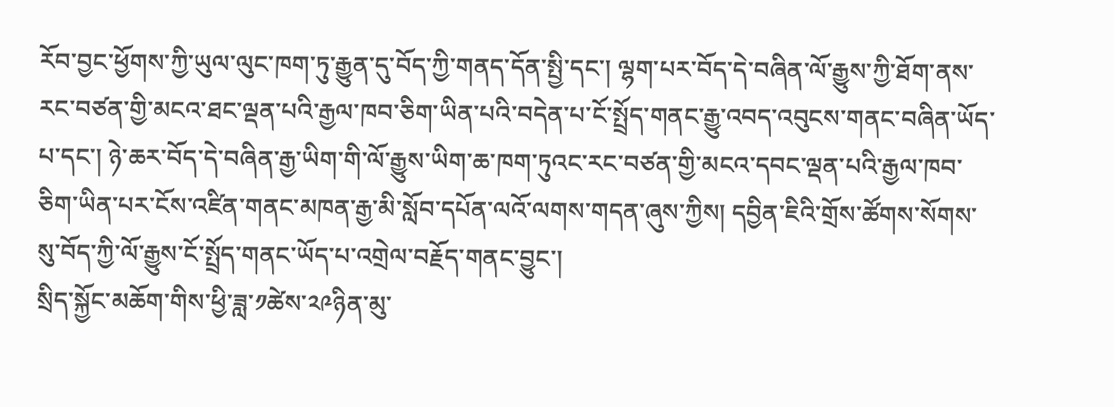རོབ་བྱང་ཕྱོགས་ཀྱི་ཡུལ་ལུང་ཁག་ཏུ་རྒྱུན་དུ་བོད་ཀྱི་གནད་དོན་སྤྱི་དང་། ལྷག་པར་བོད་དེ་བཞིན་ལོ་རྒྱུས་ཀྱི་ཐོག་ནས་རང་བཙན་གྱི་མངའ་ཐང་ལྡན་པའི་རྒྱལ་ཁབ་ཅིག་ཡིན་པའི་བདེན་པ་ངོ་སྤྲོད་གནང་རྒྱུ་འབད་འབུངས་གནང་བཞིན་ཡོད་པ་དང་། ཉེ་ཆར་བོད་དེ་བཞིན་རྒྱ་ཡིག་གི་ལོ་རྒྱུས་ཡིག་ཆ་ཁག་ཏུའང་རང་བཙན་གྱི་མངའ་དབང་ལྡན་པའི་རྒྱལ་ཁབ་ཅིག་ཡིན་པར་ངོས་འཛིན་གནང་མཁན་རྒྱ་མི་སློབ་དཔོན་ལའོ་ལགས་གདན་ཞུས་ཀྱིས། དབྱིན་ཇིའི་གྲོས་ཚོགས་སོགས་སུ་བོད་ཀྱི་ལོ་རྒྱུས་ངོ་སྤྲོད་གནང་ཡོད་པ་འགྲེལ་བརྗོད་གནང་བྱུང་།
སྲིད་སྐྱོང་མཆོག་གིས་ཕྱི་ཟླ་༡ཚེས་༢༩ཉིན་མུ་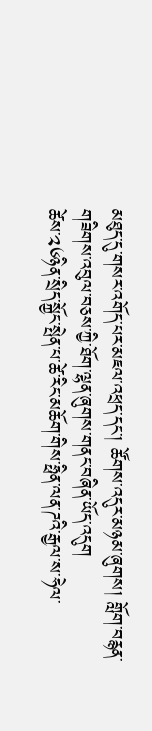མཐུད་དུ་གསར་འགོད་པར་མཇལ་འཕྲད་དང་། ཚོགས་འདུར་མཉམ་ཞུགས། གློག་བརྙན་གཟིགས་འབུལ་བཅས་ཀྱི་ཐོག་ལྷན་ཞུགས་གནང་བཞིན་ཡོད་འདུག
ཚེས་༢༦ཉིན་སྲིད་སྐྱོང་སྤེན་པ་ཚེ་རིང་མཆོག་གིས་ཧྥིན་ལན་ཌའི་རྒྱལ་ས་ཧེལ་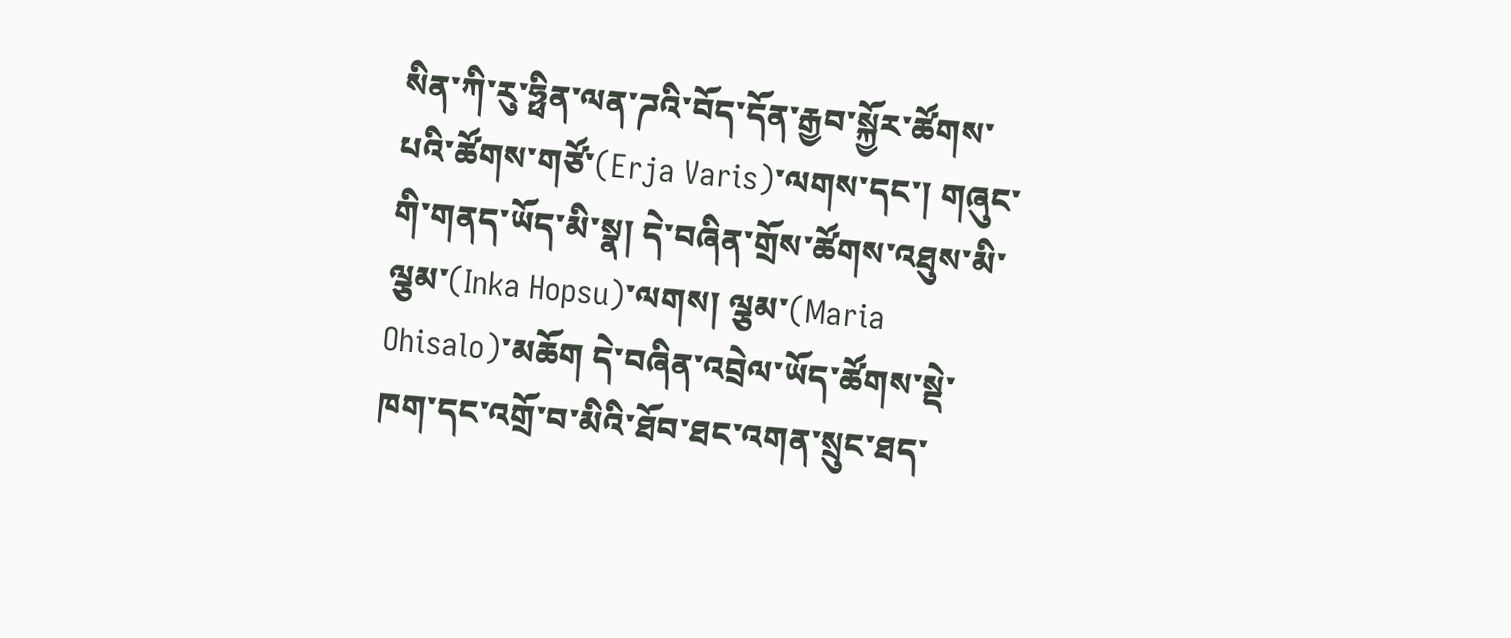སིན་ཀི་རུ་ཧྥིན་ལན་ཌའི་བོད་དོན་རྒྱབ་སྐྱོར་ཚོགས་པའི་ཚོགས་གཙོ་(Erja Varis)་ལགས་དང་། གཞུང་གི་གནད་ཡོད་མི་སྣ། དེ་བཞིན་གྲོས་ཚོགས་འཐུས་མི་ལྕམ་(Inka Hopsu)་ལགས། ལྕམ་(Maria Ohisalo)་མཆོག དེ་བཞིན་འབྲེལ་ཡོད་ཚོགས་སྡེ་ཁག་དང་འགྲོ་བ་མིའི་ཐོབ་ཐང་འགན་སྲུང་ཐད་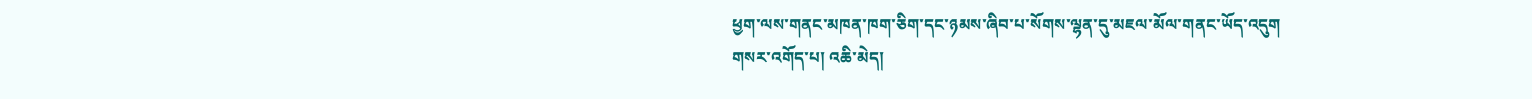ཕྱག་ལས་གནང་མཁན་ཁག་ཅིག་དང་ཉམས་ཞིབ་པ་སོགས་ལྷན་དུ་མཇལ་མོལ་གནང་ཡོད་འདུག
གསར་འགོད་པ། འཆི་མེད།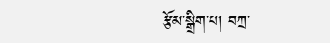རྩོམ་སྒྲིག་པ། བཀྲ་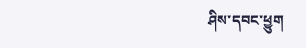ཤིས་དབང་ཕྱུག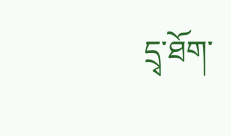དྲྭ་ཐོག་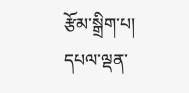རྩོམ་སྒྲིག་པ། དཔལ་ལྡན་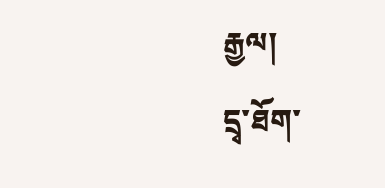རྒྱལ།
དྲྭ་ཐོག་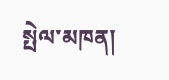སྤེལ་མཁན།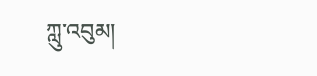ཀླུ་འབུམ།